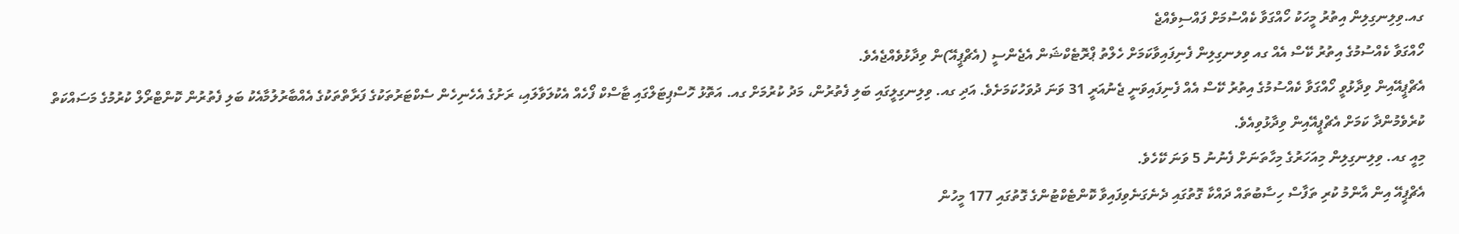ގއ.ވިލިނގިލިން އިތުރު މީހަކު ހޯއްގަވާ ކެއްސުމަށް ފައްސިވެއްޖެ
ހޯއްގަވާ ކެއްސުމުގެ އިތުރު ކޭސް އެއް ގއ ވިލނގިލިން ފެނިފައިވާކަމަށް ހެލްތު ޕްރޮޓެކްޝަން އެޖެންސީ (އެޗްޕީއޭ)ން ވިދާޅުވެއްޖެއެވެ.
އެޗްޕީއޭއިން ވިދާޅުވީ ހޯއްގަވާ ކެއްސުމުގެ އިތުރު ކޭސް އެއް ފެނިފައިވަނީ ޖެނުއަރީ 31 ވަނަ ދުވަހުކަމަށެވެ. އަދި ގއ. ވިލިނގިލީގައި ބަލި ފެތުރުން، މަދު ކުރުމަށް ގއ. އަތޮޅު ހޮސްޕިޓަލްގައި ޓާސްކް ފޯހެއް އެކުލަވާލައި، ރަށުގެ އެހެނިހެން ސެކްޓަރުތަކުގެ ފަރާތްތަކުގެ އެއްބާރުލުމާއެކު ބަލި ފެތުރުން ކޮންޓްރޯލް ކުރުމުގެ މަސައްކަތް ކުރެވެމުންދާ ކަމަށް އެޗްޕީއޭއިން ވިދާޅުވިއެވެ.
މިއީ ގއ. ވިލިނގިލިން މިއަހަރުގެ މިހާތަނަށް ފެނުނު 5 ވަނަ ކޭހެވެ.
އެޗްޕީއޭ އިން އާންމު ކުރި ތަފާސް ހިސާބުތައް ދައްކާ ގޮތުގައި ދެނެގަނެވިފައިވާ ކޮންޓެކްޓުންގެ ގޮތުގައި 177 މީހުން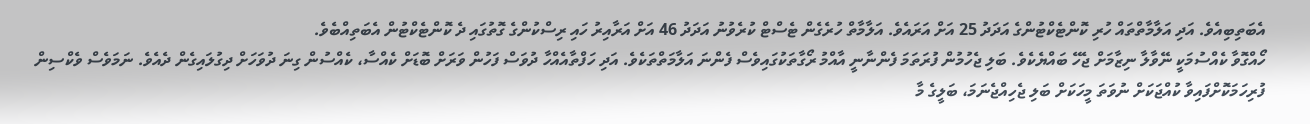އެބަތިބިއެވެ. އަދި އަލާމާތްތައް ހުރި ކޮންޓެކްޓުންގެ އަދަދު 25 އަށް އަރައެވެ. އަލާމާތް ހުރެގެން ޓެސްޓް ކުރެވުނު އަދަދު 46 އަށް އަރާއިރު ހައި ރިސްކުންގެ ގޮތުގައި ދެ ކޮންޓެކްޓުން އެބަތިއްބެވެ.
ހޯއްގޮވާ ކެއްސުމަކީ ނޭވާލާ ނިޒާމަށް ޖެހޭ ބައްޔެކެވެ. ބަލި ޖެހުމުން ފުރަތަމަ ފެންނާނީ އާއްމު ރޯގާތަކުގައިވެސް ފެންނަ އަލާމަތްތަކެވެ. އަދި ހަފްތާއެއްހާ ދުވަސް ފަހުން ވަރަށް ބޮޑަށް ކެއްސާ، ކެއްސުން ގިނަ ދުވަހަށް ދިގުލައިގެން ދެއެވެ. ނަމަވެސް ވެކްސިން ފުރިހަމަކޮށްފައިވާ ކުއްޖަކަށް ނުވަތަ މީހަކަށް ބަލި ޖެހިއްޖެނަމަ، ބަލީގެ މާ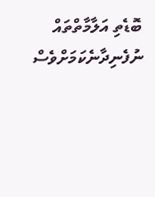ބޮޑެތި އަލާމާތްތައް ނުފެނިދާނެކަމަށްވެސް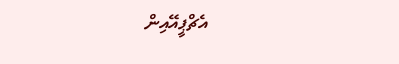އެޗްޕީއޭއިން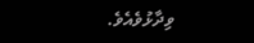ވިދާޅުވެއެވެ.